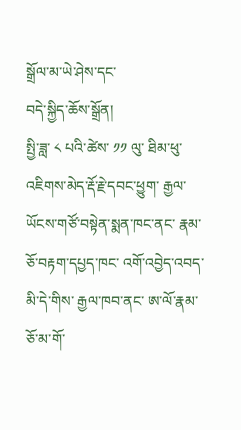སྒྲོལ་མ་ཡེ་ཤེས་དང་
བདེ་སྐྱིད་ཆོས་སྒྲོན།
སྤྱི་ཟླ་ ༨ པའི་ཚེས་ ༡༡ ལུ་ ཐིམ་ཕུ་འཇིགས་མེད་རྡོ་རྗེ་དབང་ཕྱུག་ རྒྱལ་ཡོངས་གཙོ་བསྟེན་སྨན་ཁང་ནང་ རྣམ་ཅོ་བརྟག་དཔྱད་ཁང་ འགོ་འབྱེད་འབད་མི་དེ་གིས་ རྒྱལ་ཁབ་ནང་ ཨ་ལོ་རྣམ་ཅོ་མ་གོ་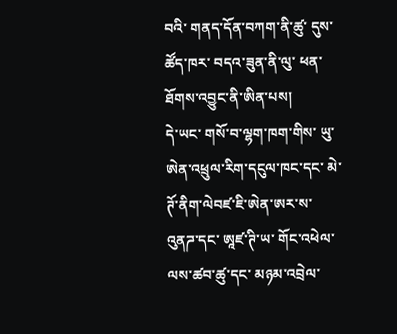བའི་ གནད་དོན་བཀག་ནི་ཚུ་ དུས་ཚོད་ཁར་ བདའ་ཟུན་ནི་ལུ་ ཕན་ཐོགས་འབྱུང་ནི་ཨིན་པས།
དེ་ཡང་ གསོ་བ་ལྷག་ཁག་གིས་ ཡུ་ཨེན་འཕྲུལ་རིག་དངུལ་ཁང་དང་ མེ་ཊོ་ནིག་ལེབཛ་ཇི་ཨེན་ཨར་ས་འུནཌ་དང་ ཨཱཛ་ཊི་ཡ་ གོང་འཕེལ་ལས་ཚབ་ཚུ་དང་ མཉམ་འབྲེལ་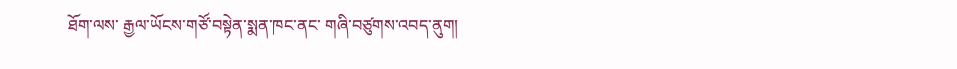ཐོག་ལས་ རྒྱལ་ཡོངས་གཙོ་བསྟེན་སྨན་ཁང་ནང་ གཞི་བཙུགས་འབད་ནུག།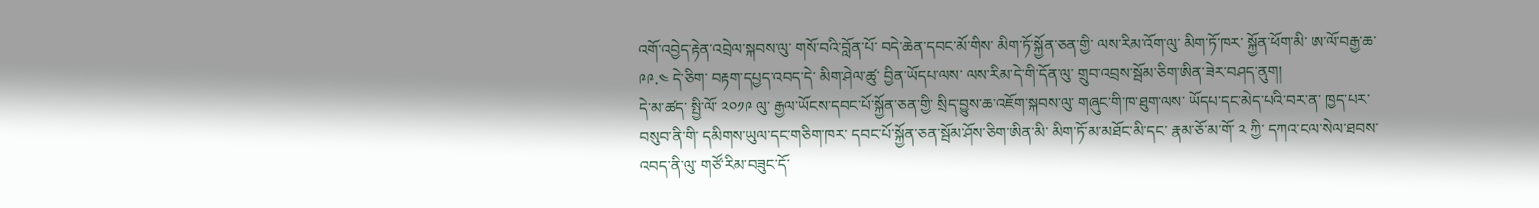འགོ་འབྱེད་རྟེན་འབྲེལ་སྐབས་ལུ་ གསོ་བའི་བློན་པོ་ བདེ་ཆེན་དབང་མོ་གིས་ མིག་ཏོ་སྐྱོན་ཅན་གྱི་ ལས་རིམ་འོག་ལུ་ མིག་ཏོ་ཁར་ སྐྱོན་ཕོག་མི་ ཨ་ལོ་བརྒྱ་ཆ་ ༩༩.༤ དེ་ཅིག་ བརྟག་དཔྱད་འབད་དེ་ མིག་ཤེལ་ཚུ་ བྱིན་ཡོདཔ་ལས་ ལས་རིམ་དེ་གི་དོན་ལུ་ གྲུབ་འབྲས་སྦོམ་ཅིག་ཨིན་ཟེར་བཤད་ནུག།
དེ་མ་ཚད་ སྤྱི་ལོ་ ༢༠༡༩ ལུ་ རྒྱལ་ཡོངས་དབང་པོ་སྐྱོན་ཅན་གྱི་ སྲིད་བྱུས་ཆ་འཇོག་སྐབས་ལུ་ གཞུང་གི་ཁ་ཐུག་ལས་ ཡོདཔ་དང་མེད་པའི་བར་ན་ ཁྱད་པར་བསུབ་ནི་གི་ དམིགས་ཡུལ་དང་གཅིག་ཁར་ དབང་པོ་སྐྱོན་ཅན་སྦོམ་ཤོས་ཅིག་ཨིན་མི་ མིག་ཏོ་མ་མཐོང་མི་དང་ རྣམ་ཅོ་མ་གོ་ ༢ ཀྱི་ དཀའ་ངལ་སེལ་ཐབས་འབད་ནི་ལུ་ གཙོ་རིམ་བཟུང་དོ་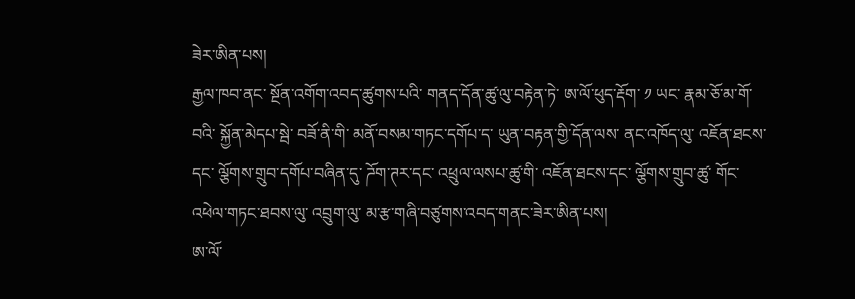ཟེར་ཨིན་པས།
རྒྱལ་ཁབ་ནང་ སྔོན་འགོག་འབད་ཚུགས་པའི་ གནད་དོན་ཚུ་ལུ་བརྟེན་ཏེ་ ཨ་ལོ་ཕུད་རྡོག་ ༡ ཡང་ རྣམ་ཅོ་མ་གོ་བའི་ སྐྱོན་མེདཔ་སྦེ་ བཟོ་ནི་གི་ མནོ་བསམ་གཏང་དགོཔ་ད་ ཡུན་བརྟན་གྱི་དོན་ལས་ ནང་འཁོད་ལུ་ འཇོན་ཐངས་དང་ ལྕོགས་གྲུབ་དགོཔ་བཞིན་དུ་ ཌོག་ཊར་དང་ འཕྲུལ་ལསཔ་ཚུ་གི་ འཇོན་ཐངས་དང་ ལྕོགས་གྲུབ་ཚུ་ གོང་འཕེལ་གཏང་ཐབས་ལུ་ འབྲུག་ལུ་ མ་རྩ་གཞི་བཙུགས་འབད་གནང་ཟེར་ཨིན་པས།
ཨ་ལོ་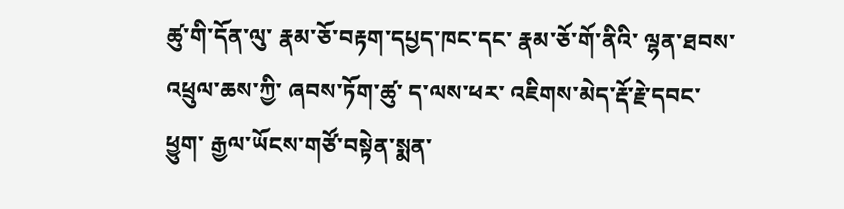ཚུ་གི་དོན་ལུ་ རྣམ་ཅོ་བརྟག་དཔྱད་ཁང་དང་ རྣམ་ཅོ་གོ་ནིའི་ ལྷན་ཐབས་འཕྲུལ་ཆས་ཀྱི་ ཞབས་ཏོག་ཚུ་ ད་ལས་ཕར་ འཇིགས་མེད་རྡོ་རྗེ་དབང་ཕྱུག་ རྒྱལ་ཡོངས་གཙོ་བསྟེན་སྨན་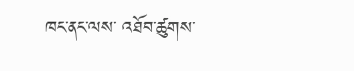ཁང་ནང་ལས་ འཐོབ་ཚུགས་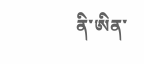ནི་ཨིན་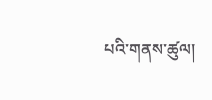པའི་གནས་ཚུལ།